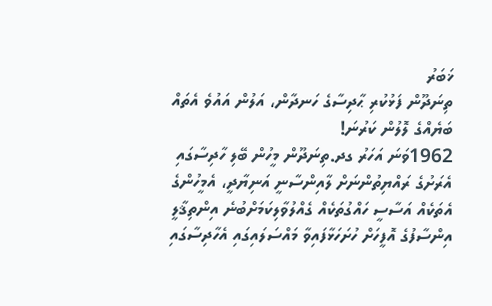ޚަބަރު
ތިނަދޫން ފަޅުކުރި ޙާދިސާގެ ހަނދާން، އަލުން އައުވެ އެތައް ބަޔެއްގެ ލޮލުން ކަރުނަ!
1962ވަނަ އަހަރު ގދ.ތިނަދޫން މީހުން ބޭލި ހާދިސާގައި އެރަށުގެ ރައްޔިތުންނަށް ލާއިންސާނީ އަނިޔާދީ، އެމީހުންގެ އެތަކެއް އަސާސީ ހައްގުތަކެއް ގެއްލުވާލިކަމަށްބުނެ އިންތިޤާލީ އިންސާފުގެ އޮފީހަށް ހުށަހަޅާފައިވާ މައްސަލައިގައި އެހާދިސާގައި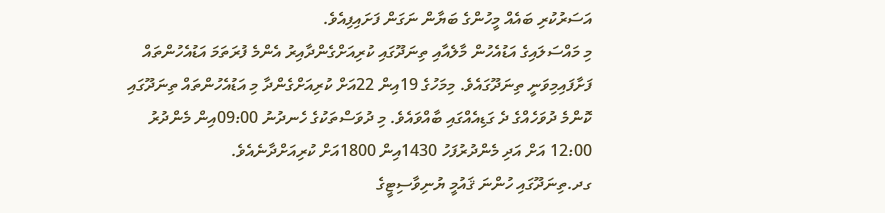އަސަރުކުރި ބައެއް މީހުންގެ ބަޔާން ނަގަން ފަށައިފިއެވެ.
މި މައްސަލައިގެ އަޑުއެހުން މާލެއާއި ތިނަދޫގައި ކުރިއަށްގެންދާއިރު އެންމެ ފުރަތަމަ އަޑުއެހުންތައް ފަށާފައިމިވަނީ ތިނަދޫގައެވެ. މިމަހުގެ 19އިން 22އަށް ކުރިއަށްގެންދާ މި އަޑުއެހުންތައް ތިނަދޫގައި ކޮންމެ ދުވަހެއްގެ ދެ ގަޑިއެއްގައި ބާއްވައެވެ. މި ދުވަސްތަކުގެ ހެނދުނު 09:00އިން މެންދުރު 12:00 އަށް އަދި މެންދުރުފަހު 1430އިން 1800އަށް ކުރިއަށްދާނެއެވެ.
ގދ.ތިނަދޫގައި ހުންނަ ޤައުމީ ޔުނިވާސިޓީގެ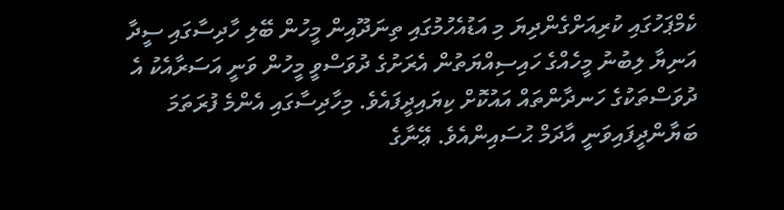ކެމްޕަހުގައި ކުރިއަށްގެންދިޔަ މި އަޑުއެހުމުގައި ތިނަދޫއިން މީހުން ބޭލި ހާދިސާގައި ސީދާ އަނިޔާ ލިބުނު މީހެއްގެ ހައިސިއްޔަތުން އެރަށުގެ ދުވަސްވީ މީހުން ވަނީ އަސަރާއެކު އެ ދުވަސްތަކުގެ ހަނދާންތައް އައުކޮށް ކިޔައިދީފައެވެ. މިހާދިސާގައި އެންމެ ފުރަތަމަ ބަޔާންދީފައިވަނީ އާދަމް ޙުސައިންއެވެ. ޢޭނާގެ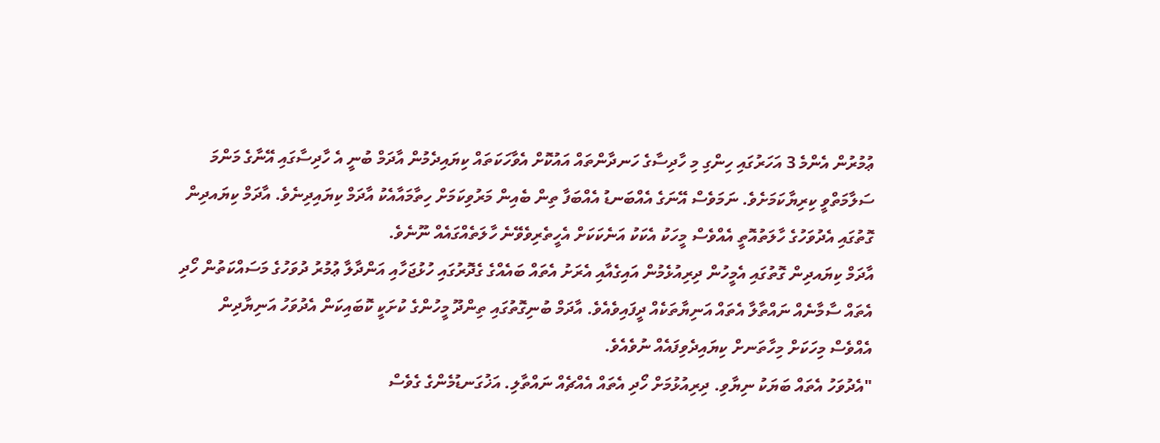ޢުމުރުން އެންމެ 3 އަހަރުގައި ހިންގި މި ހާދިސާގެ ހަނދާންތައް އައުކޮށް އެވާހަކަތައް ކިޔައިދެމުން އާދަމް ބުނީ އެ ހާދިސާގައި އޭނާގެ މަންމަ ސަލާމަތްވީ ކިރިޔާކަމަށެވެ. ނަމަވެސް އޭނަގެ އެއްބަނޑު އެއްބަފާ ތިން ބެއިން މަރުވިކަމަށް ހިތާމައާއެކު އާދަމް ކިޔައިދިނެވެ. އާދަމް ކިޔައދިން ގޮތުގައި އެދުވަހުގެ ހާލަތުއޮތީ އެއްވެސް މީހަކު އެކަކު އަނެކަކަށް އެހީތެރިވެވޭނެ ހާލަތެއްގައެއް ނޫނެވެ.
އާދަމް ކިޔައދިން ގޮތުގައި އެމީހުން ދިރިއުޅެމުން އައިގެއާއި އެރަށު އެތައް ބައެއްގެ ގެދޮރުގައި ހުޅުޖަހާއި އަންދާލާ ޢުމުރު ދުވަހުގެ މަސައްކަތުން ހޯދި އެތައް ސާމާނެއް ނައްތާލާ އެތައް އަނިޔާތަކެއް ދީފައިވެއެވެ. އާދަމް ބުނިގޮތުގައި ތިންދޫ މީހުންގެ ކުށަކީ ކޮބައިކަން އެދުވަހު އަނިޔާދިން އެއްވެސް މިހަކަށް މިހާތަނށް ކިޔައިދެވިފައެއް ނުވެއެވެ.
"އެދުވަހު އެތައް ބަޔަކު ނިޔާވި. ދިރިއުޅުމަށް ހޯދި އެތައް އެއްޗެއް ނައްތާލި. އަޚުގަނޑުމެންގެ ގެވެސް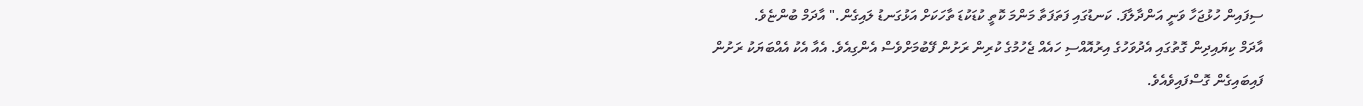ސިފައިން ހުޅުޖަހާ ވަނީ އަންދާލާފަ. ކަނޑުގައި ފަތަފަތާ މަންމަ ކޮތީ ކުޑަކުޑަ ތާހަކަށް އަޅުގަނޑު ލައިގެން." އާދަމް ބުންޏެވެ.
އާދަމް ކިޔައިދިން ގޮތުގައި އެދުވަހުގެ އިރުއޮއްސި ހައެއް ޖެހުމުގެ ކުރިން ރަށުން ފޭބުމަށްވެސް އެންގިއެވެ. އެއާ އެކު އެއްބަޔަކު ރަށުން ފައިބައިގެން ގޮސްފައިވެއެވެ.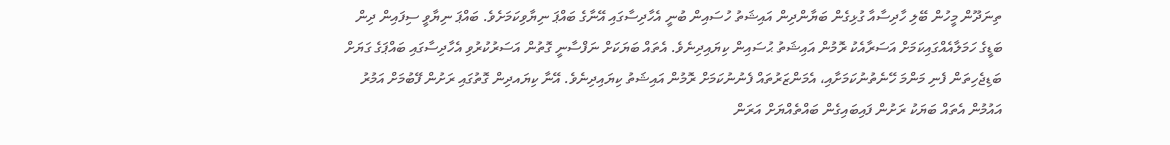ތިނަދޫން މީހުން ބޭލި ހާދިސާއާ ގުޅިގެން ބަޔާންދިން އައިޝަތު ހުސައިން ބުނީ އެހާދިސާގައި އޭނާގެ ބައްޕަ ނިޔާވިކަމަށެވެ. ބައްޕަ ނިޔާވީ ސިފައިން ދިން ބަޑީގެ ހަމަލާއެއްގައިކަމަށް އަސަރާއެކު ރޮމުން އައިޝަތު ޙުސައިން ކިޔައިދިނެވެ. އެތައް ބަޔަކަށް ނަފްސާނީ ގޮތުން އަސަރުކުރުވި އެހާދިސާގައި ބައްޕަގެ ގަޔަށް ބަޑިޖެހިތަން ފެނި މަންމަ ހޭނެތުނުކަމަށާއި، އެމަންޒަރުތައް ފެނުނުކަމަށް ރޮމުން އައިޝަތު ކިޔައިދިނެވެ. އޭނާ ކިޔައދިން ގޮތުގައި ރަށުން ފޭބުމަށް އަމުރު އައުމުން އެތައް ބަޔަކު ރަށުން ފައިބައިގެން ބައްތެއްޔަށް އަރަން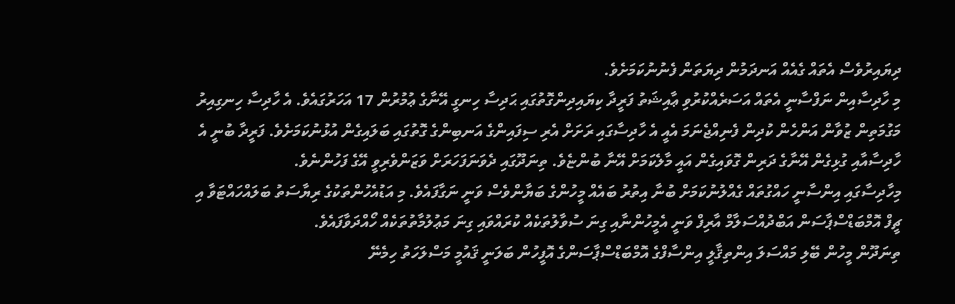ދިޔައިރުވެސް އެތައް ގެއެއް އަނދަމުން ދިޔަތަން ފެނުނުކަމަށެވެ.
މި ހާދިސާއިން ނަފްސާނީ އެތައް އަސަރެއްކުރުވި ޢާއިޝަތު ފަރީދާ ކިޔައިދިންގޮތުގައި ޙަދިސާ ހިނގީ އޭނާގެ ޢުމުރުން 17 އަހަރުގައެވެ. އެ ހާދިސާ ހިނގިއިރު މަގުމަތިން ޒުވާން އަންހެން ކުދިން ފެނިއްޖެނަމަ އެއީ އެ ހާދިސާގައި ރަށަށް އެރި ސިފައިންގެ އަނބިންގެ ގޮތުގައި ބަލައިގެން އުޅުނުކަމަށެވެ. ފަރީދާ ބުނީ އެ ހާދިސާއާއި ގުޅިގެން އޭނާގެ ދަރިން ގޮވައިގެން އައީ މާލެކަމަށް އޭނާ ބުންޏެވެ. ތިނަދޫގައި ދެވަނަފަހަރަށް ވަޒަންވެރިވީ އޭގެ ފަހުންނެވެ.
މިހާދިސާގައި އިންސާނީ ހައްގުތައް ގެއްލުނުކަމަށް ބުނާ އިތުރު ބައެއް މީހުންގެ ބަޔާންވެސް ވަނީ ނަގާފައެވެ. މި އަޑުއެހުންތަކުގެ ރިޔާސަތު ބަލައްހައްޓަވާ އި ޗީފް އޮމްބަޑްސްޕާސަން އަބްދުއްސަލާމް އާރިފް ވަނީ އެމީހުންނާއި ގިނަ ސުވާލުތަކެއް ކުރައްވައި ގިނަ މަޢުލުމާތުތަކެއް ހޯއްދަވާފައެވެ.
ތިނަދޫން މީހުން ބޭލި މައްސަލަ އިންތިޤާލީ އިންސާފްގެ އޮމްބަޑްސްޕާސަންގެ އޮފީހުން ބަލަނީ ޤައުމީ މަސްލަހަތު ހިމެނޭ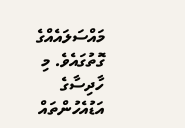މައްސަލައެއްގެ ގޮތުގައެވެ. މި ހާދިސާގެ އަޑުއެހުންތައް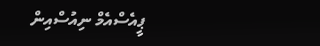ޕީއެސްއެމް ނިއުސްއިން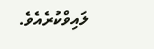ލައިވްކުރެއެވެ.